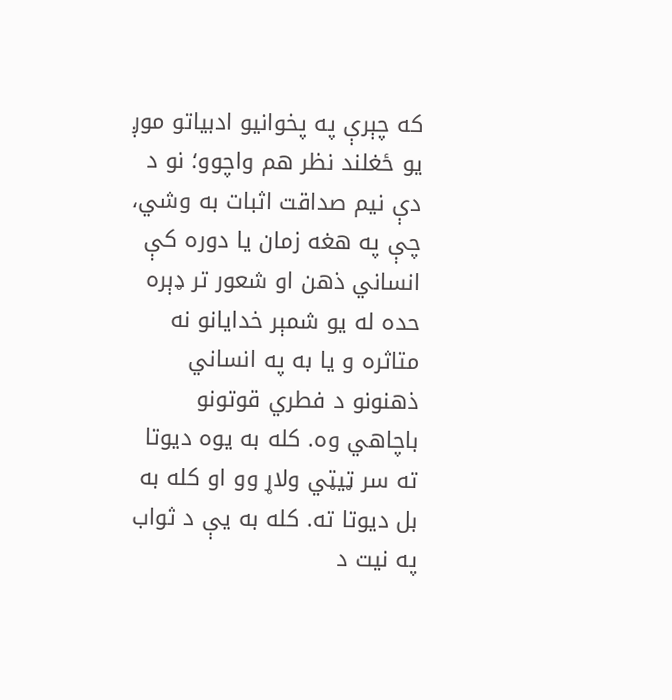كه چېرې په پخوانيو ادبياتو موږ يو ځغلند نظر هم واچوو؛ نو د دې نيم صداقت اثبات به وشي، چې په هغه زمان يا دوره كې انساني ذهن او شعور تر ډېره حده له يو شمېر خدايانو نه متاثره و يا به په انساني ذهنونو د فطري قوتونو باچاهي وه. كله به يوه ديوتا ته سر ټيټي ولاړ وو او كله به بل ديوتا ته. كله به يې د ثواب په نيت د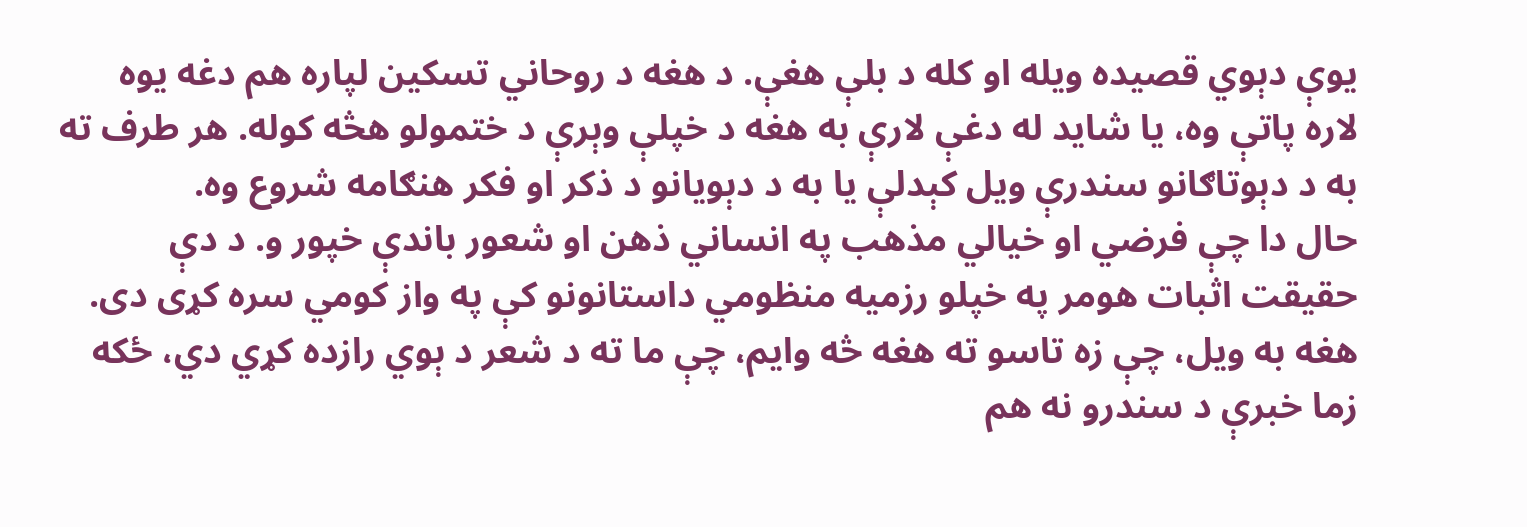يوې دېوي قصيده ويله او كله د بلې هغې. د هغه د روحاني تسكين لپاره هم دغه یوه لاره پاتې وه، يا شايد له دغې لارې به هغه د خپلې وېرې د ختمولو هڅه كوله. هر طرف ته به د دېوتاګانو سندرې ويل كېدلې يا به د دېويانو د ذكر او فكر هنګامه شروع وه.
حال دا چې فرضي او خيالي مذهب په انساني ذهن او شعور باندې خپور و. د دې حقيقت اثبات هومر په خپلو رزميه منظومي داستانونو كې په واز كومي سره كړى دى. هغه به ويل، چې زه تاسو ته هغه څه وايم، چې ما ته د شعر د ېوي رازده كړي دي، ځكه زما خبرې د سندرو نه هم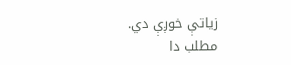زياتې خوږې دي.
مطلب دا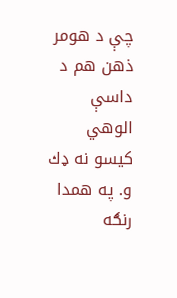چې د هومر ذهن هم د داسې الوهي کیسو نه ډك و. په همدا رنګه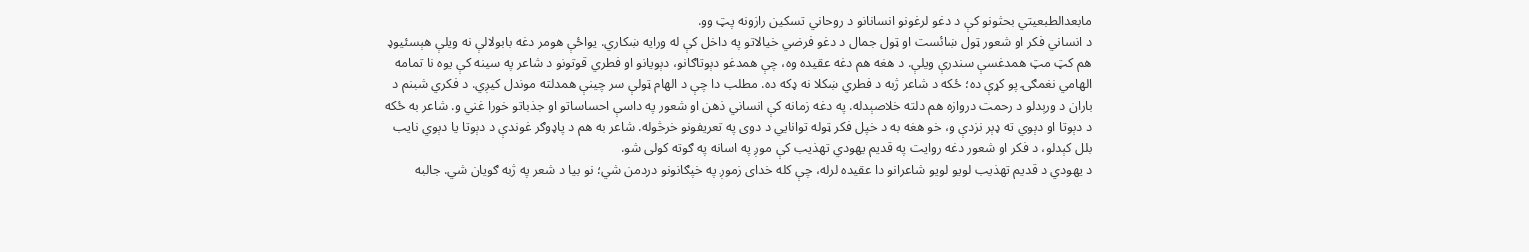مابعدالطبعيتي بحثونو کې د دغو لرغونو انسانانو د روحاني تسكين رازونه پټ وو.
د انساني فكر او شعور ټول ښائست او ټول جمال د دغو فرضي خيالاتو په داخل كې له ورايه ښكاري. يواځې هومر دغه بابولالې نه ويلې هېسئيوډ هم كټ مټ همدغسې سندرې ويلې. د هغه هم دغه عقيده وه، چې همدغو دېوتاګانو، دېويانو او فطري قوتونو د شاعر په سينه كې يوه نا تمامه الهامي نغمګۍ پو كړې ده؛ ځكه د شاعر ژبه د فطري ښكلا نه ډكه ده. مطلب دا چې د الهام ټولې سر چينې همدلته موندل كيږي. د فكري شبنم د باران د ورېدلو د رحمت دروازه هم دلته خلاصېدله. په دغه زمانه كې انساني ذهن او شعور په داسې احساساتو او جذباتو خورا غني و. شاعر به ځكه د دېوتا او دېوي ته ډېر نزدې و، خو هغه به د خپل فكر ټوله توانایي د دوی په تعريفونو خرڅوله. شاعر به هم د پاډوګر غوندې د دېوتا يا دېوي نایب بلل كېدلو، د فكر او شعور دغه روايت په قديم يهودي تهذيب كې موږ په اسانه په ګوته كولى شو.
د يهودي د قديم تهذيب لويو لويو شاعرانو دا عقيده لرله، چې كله خداى زموږ په خپګانونو دردمن شي؛ نو بيا د شعر په ژبه ګويان شي. جالبه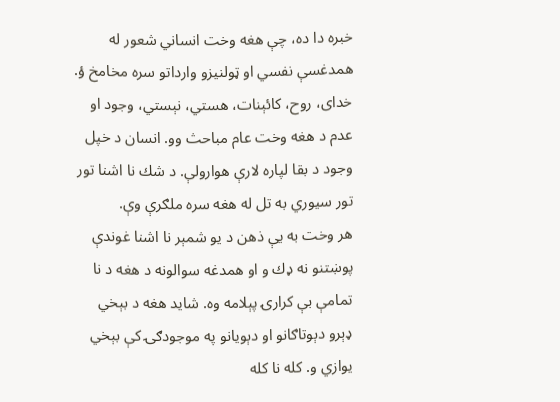خبره دا ده، چې هغه وخت انساني شعور له همدغسې نفسي او ټولنيزو وارداتو سره مخامخ ؤ. خداى، روح، كائېنات، هستي، نېستي، وجود او عدم د هغه وخت عام مباحث وو. انسان د خپل وجود د بقا لپاره لارې هوارولې. د شك نا اشنا تور تور سیوري به تل له هغه سره ملګرې وې.
هر وخت به يې ذهن د يو شمېر نا اشنا غوندې پوښتنو نه ډك و او همدغه سوالونه د هغه د نا تمامې بې كرارۍ پېلامه وه. شايد هغه د بېخي ډېرو دېوتاګانو او دېويانو په موجودګۍ كې بېخي يوازي و. كله نا كله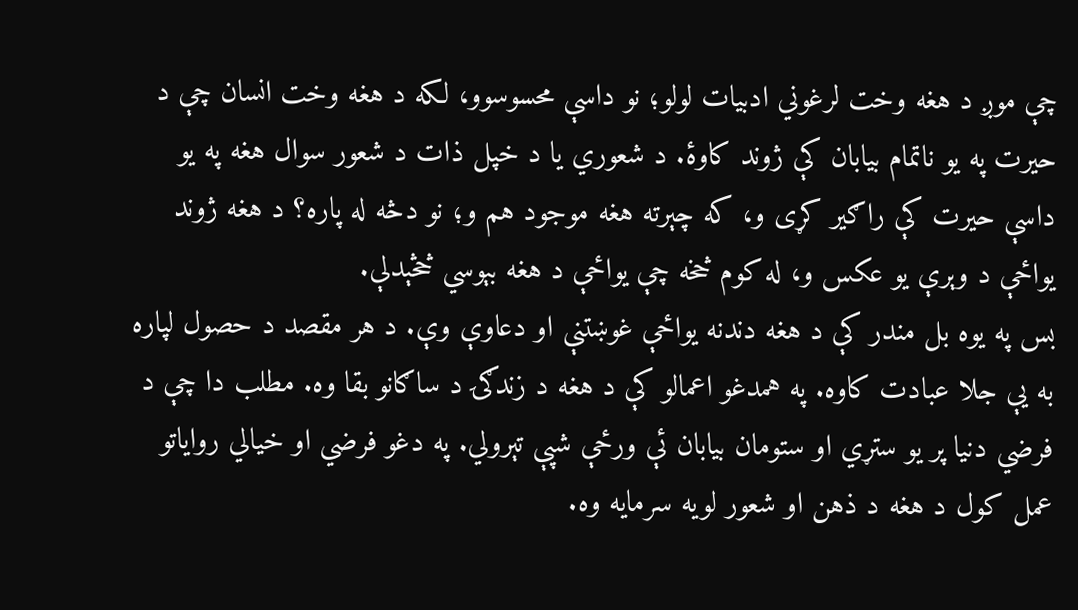چې موږ د هغه وخت لرغوني ادبيات لولو؛ نو داسې محسوسوو، لكه د هغه وخت انسان چې د حيرت په يو ناتمام بيابان كې ژوند كاوۀ. د شعوري يا د خپل ذات د شعور سوال هغه په يو داسې حيرت كې راګير کړی و، كه چېرته هغه موجود هم و؛ نو دڅه له پاره؟ د هغه ژوند یواځې د وېرې يو عكس و، له كوم څخه چې یواځې د هغه بېوسي څڅېدلې.
بس په يوه بل مندر كې د هغه دندنه یواځې غوښتنې او دعاوې وې. د هر مقصد د حصول لپاره به يې جلا عبادت كاوه. په همدغو اعمالو كې د هغه د زندګۍ د ساګانو بقا وه. مطلب دا چې د فرضي دنيا پر يو ستړي او ستومان بيابان ئې ورځې شپې تېرولي. په دغو فرضي او خيالي رواياتو عمل كول د هغه د ذهن او شعور لويه سرمايه وه.